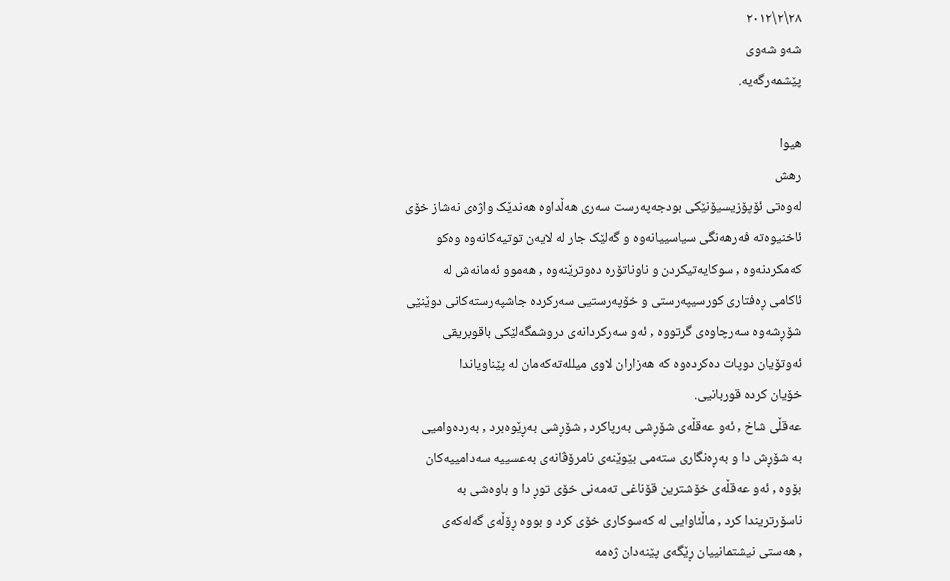٢٨\٢\٢٠١٢
شەو شەوی
پێشمەرگەیە.

ھیوا
رهش
لەوەتی ئۆپۆزیسیۆنێکی بودجەپەرست سەری ھەڵداوە ھەندێک واژەی نەشاز خۆی
ئاخنیوەتە فەرھەنگی سیاسییانەوە و گەلێک جار لە لایەن توتیەکانەوە وەکو
کەمکردنەوە , سوکایەتیکردن و ناوناتۆرە دەوترێنەوە , ھەموو ئەمانەش لە
ئاکامی ڕەفتاری کورسیپەرستی و خۆپەرستیی سەرکردە جاشپەرستەکانی دوێنێی
شۆڕشەوە سەرچاوەی گرتووە , ئەو سەرکردانەی دروشمگەلێکی باقوبریقی
ئەوتۆیان دوپات دەکردەوە کە ھەزاران لاوی میللەتەکەمان لە پێناویاندا
خۆیان کردە قوربانیی.
عەقڵی شاخ , ئەو عەقڵەی شۆڕشی بەرپاکرد , شۆڕشی بەڕێوەبرد , بەردەوامیی
بە شۆڕش دا و بەڕەنگاری ستەمی بێوێنەی نامرۆڤانەی بەعسییە سەدامییەکان
بۆوە , ئەو عەقڵەی خۆشترین قۆناغی تەمەنی خۆی توڕ دا و باوەشی بە
ناسۆرتریندا کرد , ماڵئاوایی لە کەسوکاری خۆی کرد و بووە ڕۆڵەی گەلەکەی
, ھەستی نیشتمانییان ڕێگەی پێنەدان ژەمە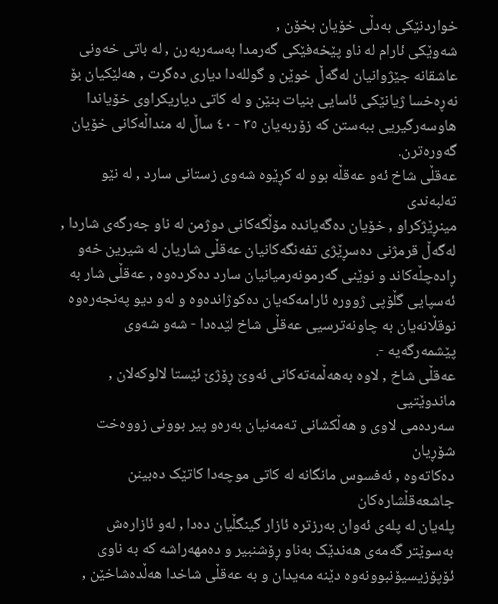خواردنێکی بەدڵی خۆیان بخۆن ,
شەوێکی ئارام لە ناو پێخەفێکی گەرمدا بەسەربەرن , لە باتی خەونی
عاشقانە جێژوانیان لەگەڵ خوێن و گوللەدا دیاری دەگرت , ھەلێکیان بۆ
نەڕەخسا ژیانێکی ئاسایی بنیات بنێن و لە کاتی دیاریکراوی خۆیاندا
ھاوسەرگیریی ببەستن کە زۆربەیان ٣٥ - ٤٠ ساڵ لە منداڵەکانی خۆیان
گەورەترن.
عەقڵی شاخ ئەو عەقڵە بوو لە کڕێوە شەوی زستانی سارد , لە نێو تەلبەندی
مینڕێژکراو , خۆیان دەگەیاندە مۆڵگەکانی دوژمن لە ناو جەرگەی شاردا ,
لەگەڵ قرمژنی دەسڕێژی تفەنگەکانیان عەقڵی شاریان لە شیرین خەو
ڕادەچڵەکاند و نوێنی گەرمونەرمیانیان سارد دەکردەوە , عەقڵی شار بە
ئەسپایی گڵۆپی ژوورە ئارامەکەیان دەکوژاندەوە و لەو دیو پەنجەرەوە
نوقڵانەیان بە چاونەترسیی عەقڵی شاخ لێدەدا - شەو شەوی پێشمەرگەیە -.
عەقڵی شاخ , لاوە بەھەڵمەتەکانی ئەوێ ڕۆژێ ئێستا لالوکەلان , ماندوێتیی
سەردەمی لاوی و ھەڵکشانی تەمەنیان بەرەو پیر بوونی زووەخت شۆڕیان
دەکاتەوە , ئەفسوس مانگانە لە کاتی موچەدا کاتێک دەبینن جاشعەقڵشارەکان
پلەیان لە پلەی ئەوان بەرزترە ئازار گینگڵیان دەدا , لەو ئازارەش
بەسوێتر گەمەی ھەندێک بەناو ڕۆشنبیر و دەمھەراشە کە بە ناوی
ئۆپۆزیسیۆنبوونەوە دێنە مەیدان و بە عەقڵی شاخدا ھەڵدەشاخێن ,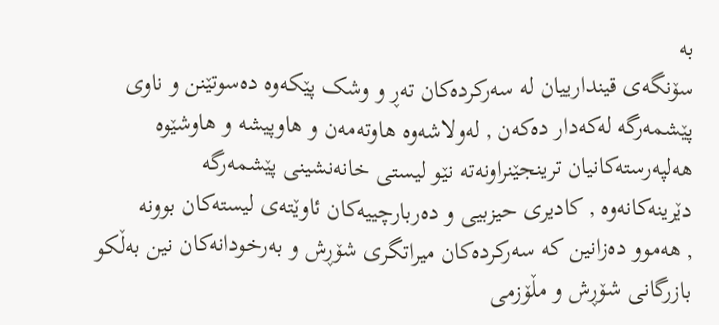بە
سۆنگەی قیندارییان لە سەرکردەکان تەڕ و وشک پێکەوە دەسوتێنن و ناوی
پێشمەرگە لەکەدار دەکەن , لەولاشەوە ھاوتەمەن و ھاوپیشە و ھاوشێوە
ھەلپەرستەکانیان ترینجێنراونەتە نێو لیستی خانەنشینی پێشمەرگە
دێرینەکانەوە , کادیری حیزبیی و دەربارچییەکان ئاوێتەی لیستەکان بوونە
, ھەموو دەزانین کە سەرکردەکان میراتگری شۆڕش و بەرخودانەکان نین بەڵکو
بازرگانی شۆڕش و مڵۆزمی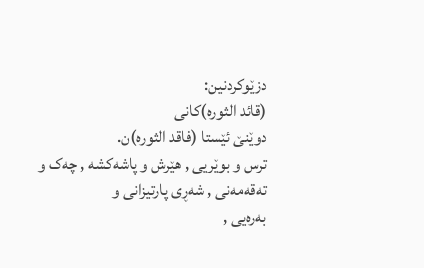دزێوکردنین:
(قائد الثوره)کانی
دوێنێ ئێستا (فاقد الثوره)ن.
ترس و بوێریی , ھێرش و پاشەکشە , چەک و تەقەمەنی , شەڕی پارتیزانی و
بەرەیی ,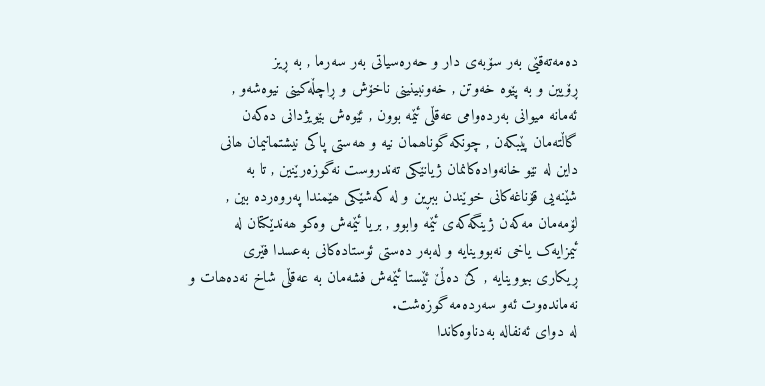دەمەتەقێی بەر سۆبەی دار و حەرەسیاتی بەر سەرما , بە ڕیز
ڕۆیین و بە پێوە خەوتن , خەونبینینی ناخۆش و ڕاچڵەکینی نیوەشەو ,
ئەمانە میوانی بەردەوامی عەقڵی ئێمە بوون , ئێوەش بێویژدانی دەکەن
گاڵتەمان پێبکەن , چونکە گوناھمان نیە و ھەستی پاکی نیشتمانیمان ھانی
داین لە نێو خانەوادەکانمان ژیانێکی تەندروست نەگوزەرێنین , تا بە
شێنەیی قۆناغەکانی خوێندن ببڕین و لە کەشێکی ھێمندا پەروەردە بین ,
لۆمەمان مەکەن ژینگەکەی ئێمە وابوو , بریا ئێمەش وەکو ھەندێکتان لە
ئیمزایەک یاخی نەبووینایە و لەبەر دەستی ئوستادەکانی بەعسدا فێری
ڕیکاری ببووینایە , کێ دەڵێ ئێستا ئێمەش فشەمان بە عەقڵی شاخ نەدەھات و
نەماندەوت ئەو سەردەمە گوزەشت.
لە دوای ئەنفالە بەدناوەکاندا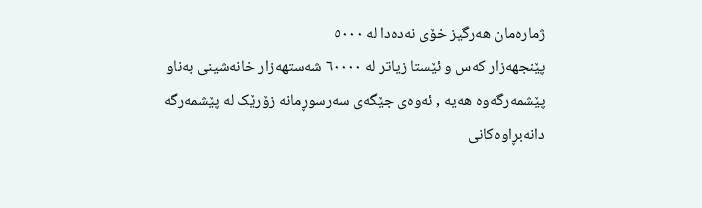ژمارەمان ھەرگیز خۆی نەدەدا لە ٥٠٠٠
پێنجھەزار کەس و ئێستا زیاتر لە ٦٠٠٠٠ شەستھەزار خانەشینی بەناو
پێشمەرگەوە ھەیە , ئەوەی جێگەی سەرسوڕمانە زۆرێک لە پێشمەرگە
دانەبڕاوەکانی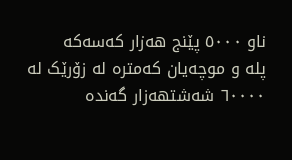ناو ٥٠٠٠ پێنج ھەزار کەسەکە
پلە و موچەیان کەمترە لە زۆرێک لە ٦٠٠٠٠ شەشتھەزار گەندە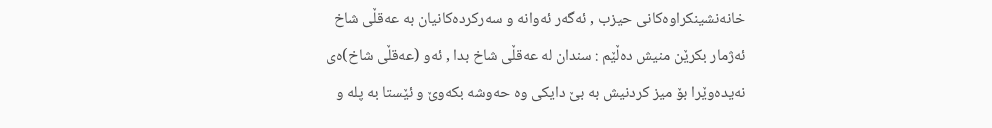خانەنشینکراوەکانی حیزب , ئەگەر ئەوانە و سەرکردەکانیان بە عەقڵی شاخ
ئەژمار بکرێن منیش دەڵێم : سندان لە عەقڵی شاخ بدا , ئەو (عەقڵی شاخ)ەی
نەیدەوێرا بۆ میز کردنیش بە بێ دایکی وە حەوشە بکەوێ و ئێستا بە پلە و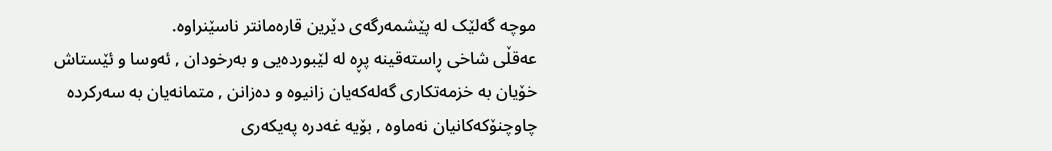موچە گەلێک لە پێشمەرگەی دێرین قارەمانتر ناسێنراوە.
عەقڵی شاخی ڕاستەقینە پڕە لە لێبوردەیی و بەرخودان , ئەوسا و ئێستاش
خۆیان بە خزمەتکاری گەلەکەیان زانیوە و دەزانن , متمانەیان بە سەرکردە
چاوچنۆکەکانیان نەماوە , بۆیە غەدرە پەیکەری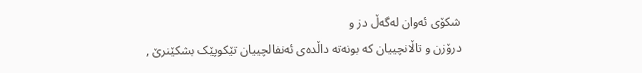شکۆی ئەوان لەگەڵ دز و
درۆزن و تاڵانچییان کە بونەتە داڵدەی ئەنفالچییان تێکوپێک بشکێنرێ ,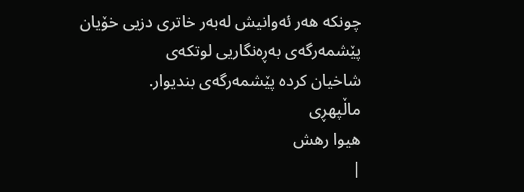چونکە ھەر ئەوانیش لەبەر خاتری دزیی خۆیان پێشمەرگەی بەڕەنگاریی لوتکەی
شاخیان کردە پێشمەرگەی بندیوار.
ماڵپهڕی
هیوا رهش
|